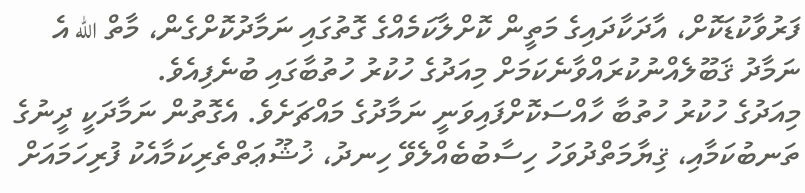ފަރުވާކުޑަކޮށް، އާދަކާދައިގެ މަތީން ކޮށްލާކަމެއްގެ ގޮތުގައި ނަމާދުކޮށްގެން، މާތް الله އެ ނަމާދު ޤަބޫލެއްނުކުރައްވާނެކަމަށް މިއަދުގެ ހުކުރު ހުތުބާގައި ބުނެފިއެވެ.
މިއަދުގެ ހުކުރު ހުތުބާ ހާއްސަކޮށްފައިވަނީ ނަމާދުގެ މައްޗަށެވެ. އެގޮތުން ނަމާދަކީ ދީނުގެ ތަނބުކަމާއި، ޤިޔާމަތްދުވަހު ހިސާބުބެއްލެވޭ ހިނދު، ޚުޝޫޢަތްތެރިކަމާއެކު ފުރިހަމައަށް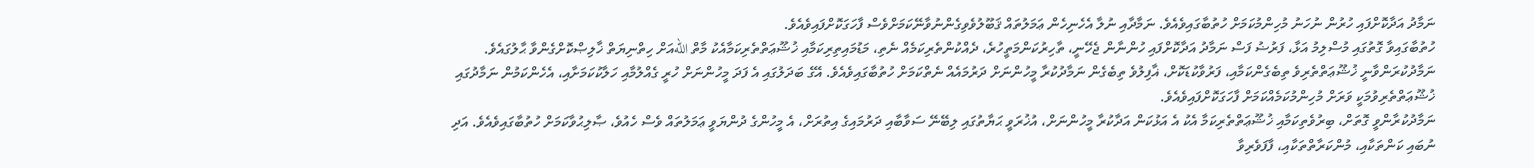ނަމާދު އަދާކޮށްފައި ހުރުން ނުހަނު މުހިންމުކަމަށް ހުތުބާގައިވެއެވެ. ނަމާދާއި ނުލާ އެހެނިހެން ޢަމަލުތައް ޤަބޫލުވެވިގެންނުވާނޭކަމަށްވެސް ފާހަގަކޮށްފައިވެއެވެ.
ހުތުބާގައިވާ ގޮތުގައި މުސްލިމު އަޅާ، ފަރުޟު ފަސް ނަމާދު އަދާކޮށްފައި ހުންނާން ޖެހޭނީ، ތާހިރުކަންމަތީހުރެ، ދެއްކުންތެރިކަމެއް ނެތި، މަޑުމައިތިރިކަމާއި ޚުޝޫޢަތްތެރިކަމާއެކު މާތް اللهއަށް ހިތްނިޔަތް ޚާލިޞްކޮށްގެންވާ ޙާލުގައެވެ. ނަމާދުކުރަންވާނީ ޚުޝޫޢަތްތެރިވެ ތިބެގެންކަމާއި، ފަރުވާކުޑަކޮށް، ޣާފިލުވެ ތިބެގެން ނަމާދުކުރާ މީހުންނަށް ދަރުމައެއް ނެތްކަމަށް ހުތުބާގައިވެއެވެ. އޭގެ ބަދަލުގައި އެ ފަދަ މީހުންނަށް ހުރީ ގެއްލުމާއި ހަލާކުކަމަށާއި، އެހެންކަމުން ނަމާދުގައި ޚުޝޫޢަތްތެރިވުމަކީ ވަރަށް މުހިންމުކަމެއްކަމަށް ފާހަގަކޮށްފައިވެއެވެ.
ނަމާދުކުރާންވީ ގޮތަށް، ބިރުވެތިކަމާއި ޚުޝޫޢަތްތެރިކަމާ އެކު އެ އަޅުކަން އަދާކުރާ މީހުންނަށް، އުޚުރަވީ ޙަޔާތުގައި ލިބޭނޭ ސަވާބާއި ދަރުމައިގެ އިތުރަށް، އެ މީހުންގެ ދުންޔަވީ ޢަމަލުތައް ވެސް ހެއުވެ، ޞާލިޙުވާކަމަށް ހުތުބާގައިވެއެވެ. އަދި ނުބައި ކަންތަކާއި، މުންކަރާތްތަކާއި، ފާފަވެރިވާ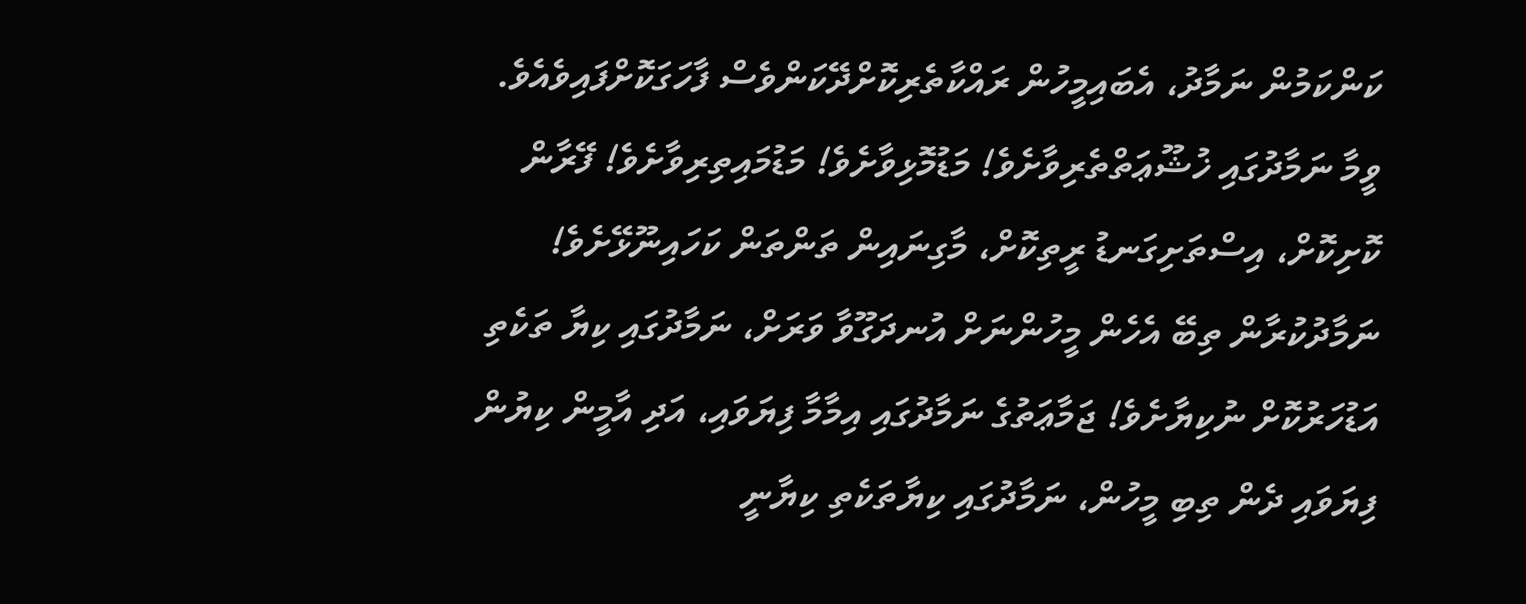ކަންކަމުން ނަމާދު، އެބައިމީހުން ރައްކާތެރިކޮށްދޭކަންވެސް ފާހަގަކޮށްފައިވެއެވެ.
ވީމާ ނަމާދުގައި ޚުޝޫޢަތްތެރިވާށެވެ! މަޑުމޮޅިވާށެވެ! މަޑުމައިތިރިވާށެވެ! ފޭރާން ކޮށިކޮށް، އިސްތަށިގަނޑު ރީތިކޮށް، މާގިނައިން ތަންތަން ކަހައިނޫޅޭށެވެ! ނަމާދުކުރާން ތިބޭ އެހެން މީހުންނަށް އުނދަގޫވާ ވަރަށް، ނަމާދުގައި ކިޔާ ތަކެތި އަޑުހަރުކޮށް ނުކިޔާށެވެ! ޖަމާޢަތުގެ ނަމާދުގައި އިމާމާ ފިޔަވައި، އަދި އާމީން ކިޔުން ފިޔަވައި ދެން ތިބި މީހުން، ނަމާދުގައި ކިޔާތަކެތި ކިޔާނީ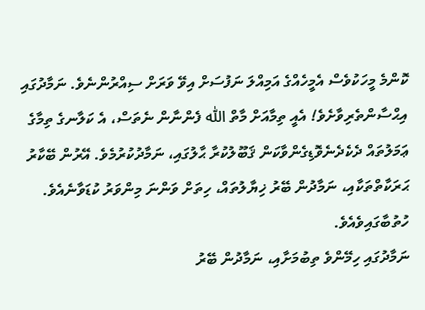ކޮންމެ މީހަކުވެސް އެމީހެއްގެ އަމިއްލަ ނަފުސަށް އިވޭ ވަރަށް ސިއްރުންނެވެ. ނަމާދުގައި އިޙްސާންތެރިވާށެވެ! އެއީ ތިމާއަށް މާތް اللّٰه ފެންނާން ނެތަސް، އެ ކަލާނގެ ތިމާގެ ޢަމަލުތައް ދެކެދެނެވޮޑިގެންވާކަން ޤަބޫލުކުރާ ޙާލުގައި، ނަމާދުކުރުމެވެ. އޭރުން ބޭކާރު ޙަރަކާތްތަކާއި، ނަމާދުން ބޭރު ޚިޔާލުތައް، ހިތަށް ވަންނަ މިންވަރު ކުޑަވާނެއެވެ.
ހުތުބާގައިވެއެވެ.
ނަމާދުގައި ހިމޭންވެ ތިބުމަށާއި، ނަމާދުން ބޭރު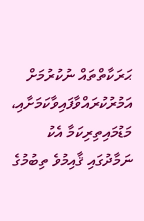ޙަރަކާތްތައް ނުކުރުމަށް އަމުރުކުރައްވާފައިވާކަމަށާއި، މަޑުމައިތިރިކަމާ އެކު ނަމާދުގައި ޤާއިމުވެ ތިބުމުގެ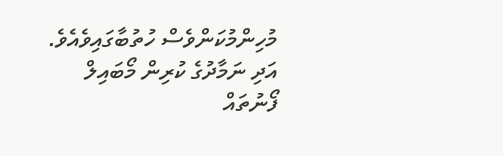މުހިންމުކަންވެސް ހުތުބާގައިވެއެވެ. އަދި ނަމާދުގެ ކުރިން މޯބައިލް ފޯނުތައް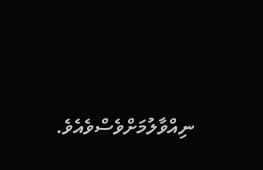ނިއްވާލުމަށްވެސްވެއެވެ.